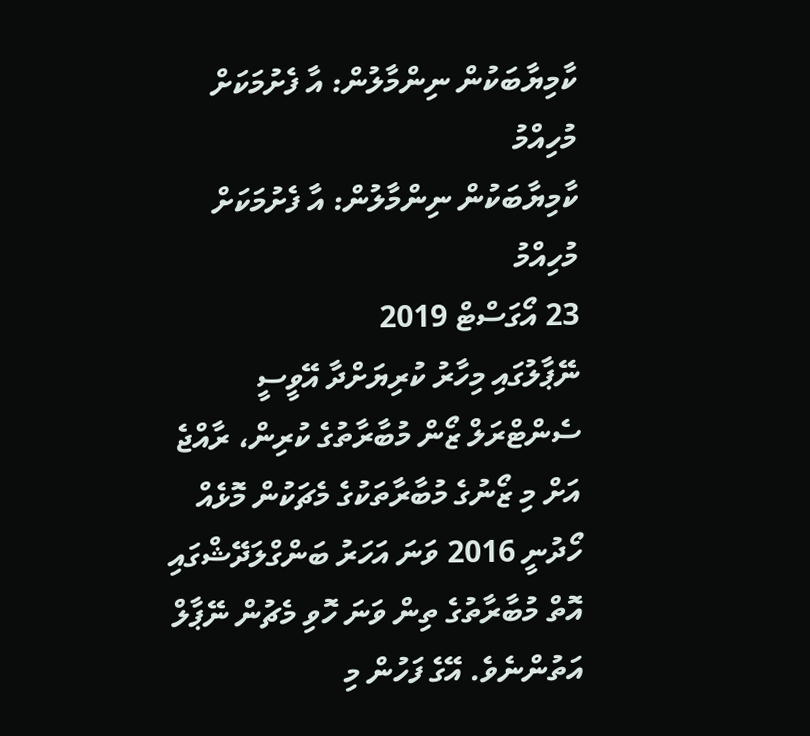ކާމިޔާބަކުން ނިންމާލުން: އާ ފެށުމަކަށް މުހިއްމު
ކާމިޔާބަކުން ނިންމާލުން: އާ ފެށުމަކަށް މުހިއްމު
23 އޯގަސްޓް 2019
ނޭޕާލުގައި މިހާރު ކުރިޔަށްދާ އޭވީސީ ސެންޓްރަލް ޒޯން މުބާރާތުގެ ކުރިން، ރާއްޖެ އަށް މި ޒޯނުގެ މުބާރާތަކުގެ މެޗަކުން މޮޅެއް ހޯދުނީ 2016 ވަނަ އަހަރު ބަންގްލަދޭޝްގައި އޮތް މުބާރާތުގެ ތިން ވަނަ ހޮވި މެޗުން ނޭޕާލް އަތުންނެވެ. އޭގެ ފަހުން މި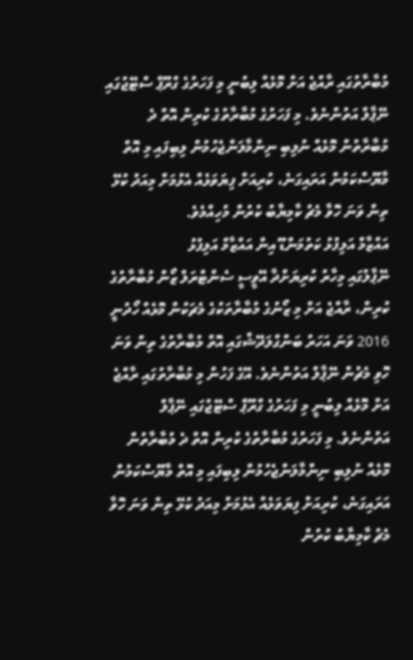މުބާރާތުގައި ރާއްޖެ އަށް މޮޅެއް ލިބުނީ މި ފަހަރުގެ ގްރޫޕް ސްޓޭޖުގައި ނޭޕާލް އަތުންނެވެ. މި ފަހަރުގެ މުބާރާތުގެ ކުރިން އޮތް ދެ މުބާރާތުން މޮޅެއް ނުލިބި ނިންމާލަންޖެހުމުން ލިބިފައި މި އޮތް މާޔޫސްކަމުން އަރައިގަނެ، ކުރިއަށް ފިޔަވަޅެއް އެޅުމަށް މިއަދު ކުޅޭ ތިން ވަނަ ހޮވާ މެޗު ކާމިޔާބު ކުރުން މުހިއްމެވެ.
އައްޒާމް އަލިފުޅު ކަތުމަންޑޫ އިން އައްޒާމް އަލިފުޅު
ނޭޕާލުގައި މިހާރު ކުރިޔަށްދާ އޭވީސީ ސެންޓްރަލް ޒޯން މުބާރާތުގެ ކުރިން، ރާއްޖެ އަށް މި ޒޯނުގެ މުބާރާތަކުގެ މެޗަކުން މޮޅެއް ހޯދުނީ 2016 ވަނަ އަހަރު ބަންގްލަދޭޝްގައި އޮތް މުބާރާތުގެ ތިން ވަނަ ހޮވި މެޗުން ނޭޕާލް އަތުންނެވެ. އޭގެ ފަހުން މި މުބާރާތުގައި ރާއްޖެ އަށް މޮޅެއް ލިބުނީ މި ފަހަރުގެ ގްރޫޕް ސްޓޭޖުގައި ނޭޕާލް އަތުންނެވެ. މި ފަހަރުގެ މުބާރާތުގެ ކުރިން އޮތް ދެ މުބާރާތުން މޮޅެއް ނުލިބި ނިންމާލަންޖެހުމުން ލިބިފައި މި އޮތް މާޔޫސްކަމުން އަރައިގަނެ، ކުރިއަށް ފިޔަވަޅެއް އެޅުމަށް މިއަދު ކުޅޭ ތިން ވަނަ ހޮވާ މެޗު ކާމިޔާބު ކުރުން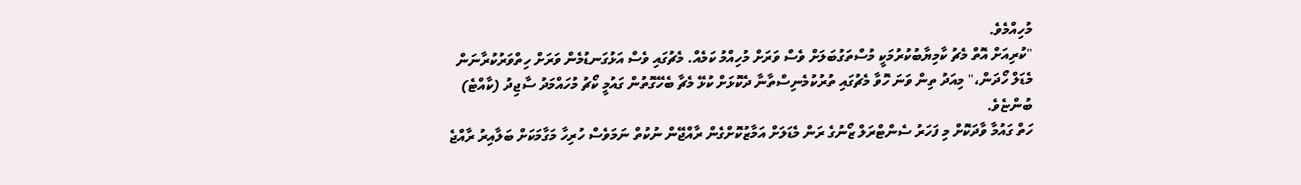މުހިއްމެވެ.
"ކުރިއަށް އޮތް މެޗު ކާމިޔާބުކުރުމަކީ މުސްތަގުބަލަށް ވެސް ވަރަށް މުހިއްމު ކަމެއް. މެޗުގައި ވެސް އަޅުގަނޑުމެން ވަރަށް ހިތްވަރުކުރާނަން މެޑަލް ހޯދަން،" މިއަދު ތިން ވަނަ ހޮވާ މެޗުގައި ތުރުކުމެނިސްތާނާ ދެކޮޅަށް ކުޅޭ މެޗާ ބެހޭގޮތުން ގައުމީ ކޯޗު މުހައްމަދު ސާޖިދު (ކާއްޓެ) ބުންޏެވެ.
ހަތް ގައުމާ ވާދަކޮށް މި ފަހަރު ސެންޓްރަލް ޒޯނުގެ ރަން މެޑަލަށް އަމާޒުކޮށްގެން ރާއްޖޭން ނުކުތް ނަމަވެސް ހުރިހާ މަގާމަކަށް ބަލާއިރު ރާއްޖެ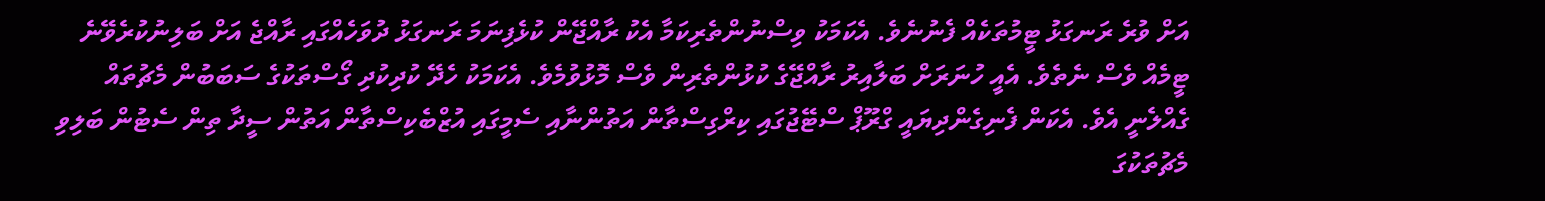އަށް ވުރެ ރަނގަޅު ޓީމުތަކެއް ފެނުނެވެ. އެކަމަކު ވިސްނުންތެރިކަމާ އެކު ރާއްޖޭން ކުޅެފިނަމަ ރަނގަޅު ދުވަހެއްގައި ރާއްޖެ އަށް ބަލިނުކުރެވޭނެ ޓީމެއް ވެސް ނެތެވެ. އެއީ ހުނަރަށް ބަލާއިރު ރާއްޖޭގެ ކުޅުންތެރިން ވެސް މޮޅުވުމެވެ. އެކަމަކު ހެދޭ ކުދިކުދި ގޯސްތަކުގެ ސަބަބުން މެޗުތައް ގެއްލެނީ އެވެ. އެކަން ފެނިގެންދިޔައީ ގްރޫޕް ސްޓޭޖުގައި ކިރްގިސްތާން އަތުންނާއި ސެމީގައި އުޒްބެކިސްތާން އަތުން ސީދާ ތިން ސެޓުން ބަލިވި މެޗުތަކުގަ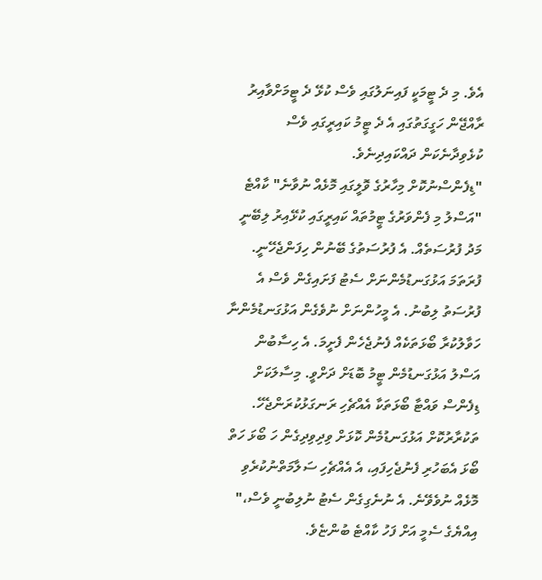އެވެ. މި ދެ ޓީމަކީ ފައިނަލުގައި ވެސް ކުޅޭ ދެ ޓީމަށްވާއިރު ރާއްޖޭން ހަގީގަތުގައި އެ ދެ ޓީމު ކައިރީގައި ވެސް ކުޅެވިދާނެކަން ދައްކައިދިނެވެ.
"ޑިފެންސްނުކޮށް މިހާރުގެ ވޮލީގައި މޮޅެއް ނުވާނެ" ކާއްޓެ
"އަސްލު މި ފެންވަރުގެ ޓީމުތައް ކައިރީގައި ކުޅޭއިރު ލިބޭނީ މަދު ފުރުސަތެއް. އެ ފުރުސަތުގެ ބޭނުން ހިފަންޖެހޭނީ. ފުރަތަމަ އަޅުގަނޑުމެންނަށް ސެޓު ފަށައިގެން ވެސް އެ ފުރުސަތު ލިބުނު. އެ މީހުންނަށް ނުވެގެން އަޅުގަނޑުމެންނާ ހަވާލުކުރާ ބޯޅަތަކެއް ފެނުޖެހެން ފެށީމަ. އެ ހިސާބުން އަސްލު އަޅުގަނޑުމެން ޓީމު ބޮޑަށް ދަށްވީ. މިސާލަކަށް ޑިފެންސް ވައްޓާ ބޯޅަތަކާ އެއްޗެހި ރަނގަޅުކުރަންޖެހޭ. ތަކުރާރުކޮށް އަޅުގަނޑުމެން ކޮޅަށް ވިދިވިދިގެން ހަ ބޯޅަ ހަތް ބޯޅަ އެބަހުރި ފެނުޖެހިފައި، އެ އެއްޗެހި ސަލާމަތްނުކުރެވި މޮޅެއް ނުވެވޭނެ. އެ ނުނެގިގެން ސެޓު ނުލިބުނީ ވެސް،" އިއްޔެގެ ސެމީ އަށް ފަހު ކާއްޓެ ބުންޏެވެ.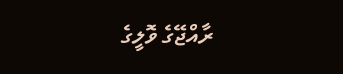ރާއްޖޭގެ ވޮލީގެ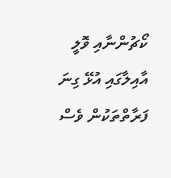ކޯޗުންނާއި ވޮލީ އާއިލާގައި އުޅޭ ގިނަ ފަރާތްތަކުން ވެސް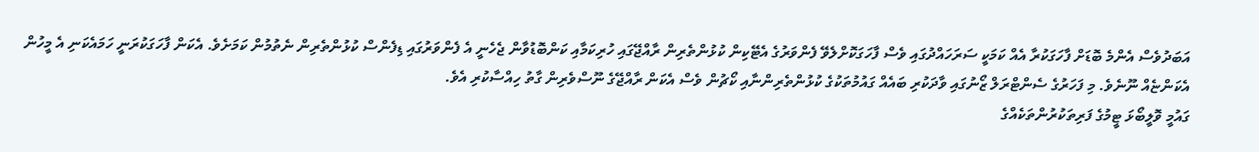އަބަދުވެސް އެންމެ ބޮޑަށް ފާހަގަކުރާ އެއް ކަމަކީ ސަރަހައްދުގައި ވެސް ފާހަގަކޮށްލެވޭ ފެންވަރުގެ އެޓޭކިން ކުޅުންތެރިން ރާއްޖޭގައި ހުރިކަމާއި ކަންބޮޑުވާން ޖެހެނީ އެ ފެންވަރުގައި ޑިފެންސް ކުޅުންތެރިން ނެތުމުން ކަމަށެވެ. އެކަން ފާހަގަކުރަނީ ހަމައެކަނި އެ މީހުން އެކަންޏެއް ނޫނެވެ. މި ފަހަރުގެ ސެންޓްރަލް ޒޯނުގައި ވާދަކުރި ބައެއް ގައުމުތަކުގެ ކުޅުންތެރިންނާއި ކޯޗުން ވެސް އެކަން ރާއްޖޭގެ ނޫސްވެރިން ގާތު ހިއްސާކުރި އެވެ.
ގައުމީ ވޮލީބޯޅަ ޓީމުގެ ފަރިތަކުރުންތަކެއްގެ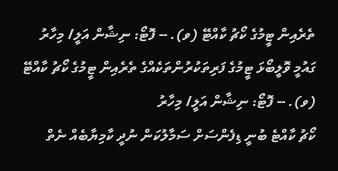ތެރެއިން ޓީމުގެ ކޯޗު ކާއްޓޭ (ވ). -- ފޮޓޯ: ނިޝާން އަލީ/ މިހާރު
ގައުމީ ވޮލީބޯޅަ ޓީމުގެ ފަރިތަކުރުންތަކެއްގެ ތެރެއިން ޓީމުގެ ކޯޗު ކާއްޓޭ (ވ). -- ފޮޓޯ: ނިޝާން އަލީ/ މިހާރު
ކޯޗު ކާއްޓެ ބުނީ ޑިފެންސަށް ސަމާލުކަން ނުދީ ކާމިޔާބެއް ނެތް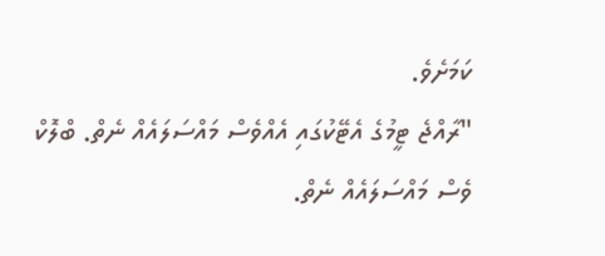ކަމަށެވެ.
"ރާއްޖެ ޓީމުގެ އެޓޭކުގައި އެއްވެސް މައްސަލައެއް ނެތް. ބްލޮކް ވެސް މައްސަލައެއް ނެތް.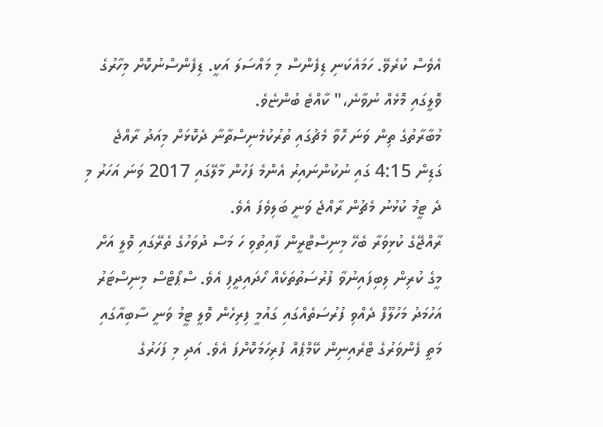އެވެސް ކުރެވޭ. ހަމައެކަނި ޑިފެންސް މި މައްސަލަ އަކީ. ޑިފެންސްނުކޮށް މިހާރުގެ ވޮލީގައި މޮޅެއް ނުވާނެ،" ކާއްޓެ ބުންޏެވެ.
މުބާރާތުގެ ތިން ވަނަ ހޮވާ މެޗުގައި ތުރުކުމެނިސްތާނާ ދެކޮޅަށް މިއަދު ރާއްޖެ ގަޑިން 4:15 ގައި ނުކުންނައިރު އެންމެ ފަހުން މާލޭގައި 2017 ވަނަ އަހަރު މި ދެ ޓީމު ކުޅުނު މެޗުން ރާއްޖެ ވަނީ ބަލިވެފަ އެވެ.
ރާއްޖޭގެ ކުޅިވަރާ ބެހޭ މިނިސްޓްރީން ފާއިތުވި ހަ މަސް ދުވަހުގެ ތެރޭގައި ވޮލީ އަށް މީގެ ކުރިން ލިބިފައިނުވާ ފުރުސަތުތަކެއް ހޯދައިދީފި އެވެ. ސްޕޯޓްސް މިނިސްޓަރު އަހުމަދު މަހުލޫފް ދެއްވި ފުރުސަތެއްގައި ގައުމީ ފިރިހެން ވޮލީ ޓީމު ވަނީ ސާބިއާގައި މަތީ ފެންވަރުގެ ޓްރެއިނިން ކޭމްޕެއް ފުރިހަމަކޮށްފަ އެވެ. އަދި މި ފަހަރުގެ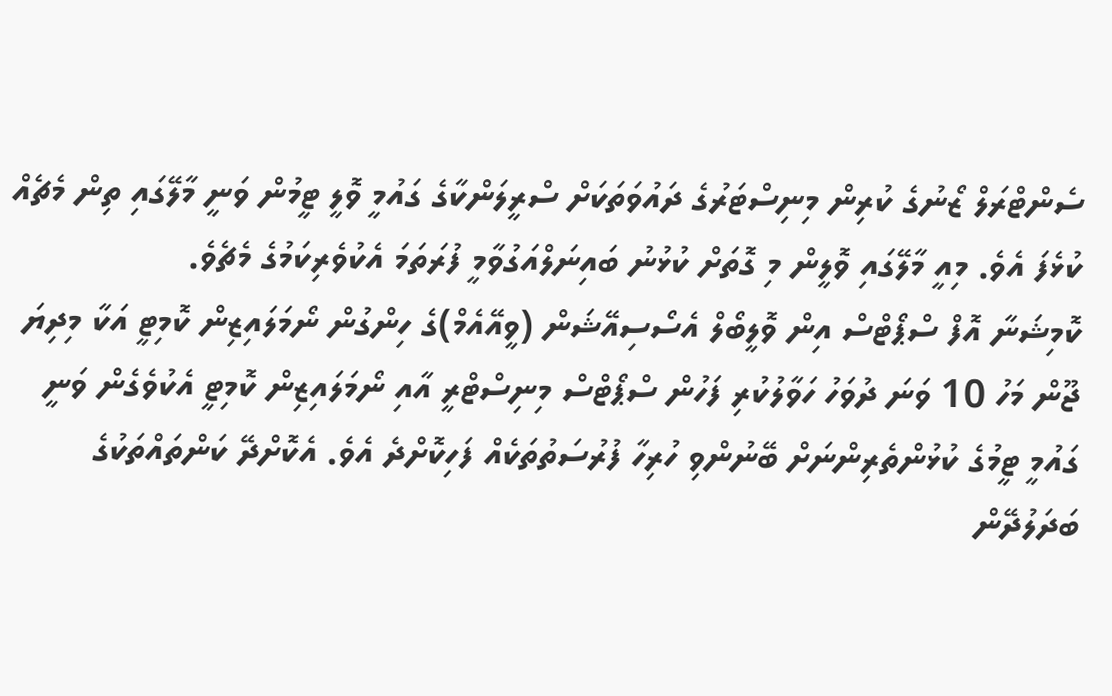ސެންޓްރަލް ޒޯނުގެ ކުރިން މިނިސްޓަރުގެ ދައުވަތަކަށް ސްރީލަންކާގެ ގައުމީ ވޮލީ ޓީމުން ވަނީ މާލޭގައި ތިން މެޗެއް ކުޅެފަ އެވެ. މިއީ މާލޭގައި ވޮލީން މި ގޮތަށް ކުޅުނު ބައިނަލްއަގުވާމީ ފުރަތަމަ އެކުވެރިކަމުގެ މެޗެވެ.
ކޮމިޝަނާ އޮފް ސްޕޯޓްސް އިން ވޮލީބޯލް އެސޯސިއޭޝަން (ވީއޭއެމް)ގެ ހިންގުން ނޯމަލައިޒިން ކޮމިޓީ އަކާ މިދިޔަ ޖޫން މަހު 10 ވަނަ ދުވަހު ހަވާލުކުރި ފަހުން ސްޕޯޓްސް މިނިސްޓްރީ އާއި ނޯމަލައިޒިން ކޮމިޓީ އެކުވެގެން ވަނީ ގައުމީ ޓީމުގެ ކުޅުންތެރިންނަށް ބޭނުންވި ހުރިހާ ފުރުސަތުތަކެއް ފަހިކޮށްދެ އެވެ. އެކޮށްދޭ ކަންތައްތަކުގެ ބަދަލުދޭން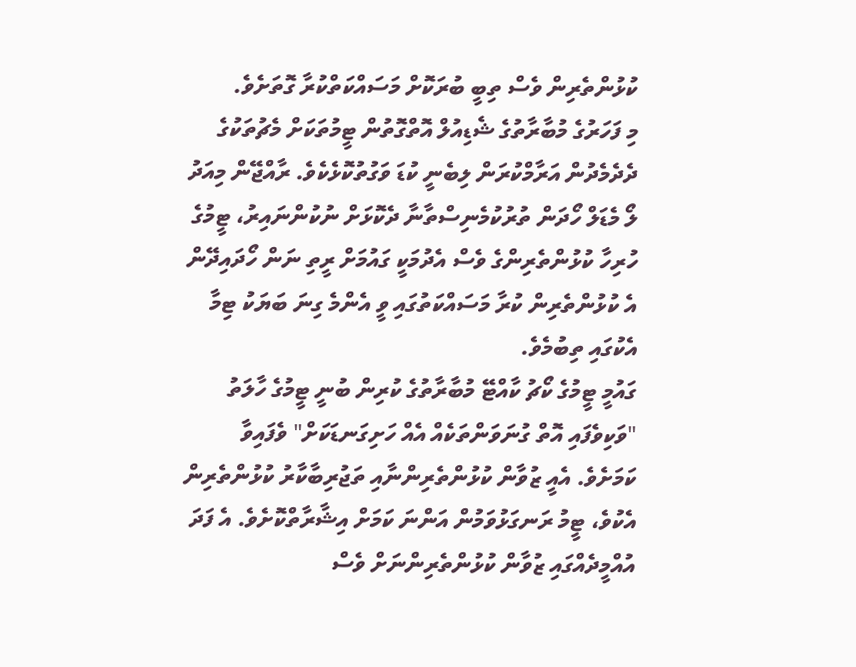ކުޅުންތެރިން ވެސް ތިބީ ބުރަކޮށް މަސައްކަތްކުރާ ގޮތަށެވެ.
މި ފަހަރުގެ މުބާރާތުގެ ޝެޑިއުލް އޮތްގޮތުން ޓީމުތަކަށް މެޗުތަކުގެ ދެދެމެދުން އަރާމްކުރަން ލިބެނީ ކުޑަ ވަގުތުކޮޅެކެވެ. ރާއްޖޭން މިއަދު ލޯ މެޑަލް ހޯދަން ތުރުކުމެނިސްތާނާ ދެކޮޅަށް ނުކުންނައިރު، ޓީމުގެ ހުރިހާ ކުޅުންތެރިންގެ ވެސް އެދުމަކީ ގައުމަށް ރީތި ނަން ހޯދައިދޭން އެ ކުޅުންތެރިން ކުރާ މަސައްކަތުގައި ވީ އެންމެ ގިނަ ބަޔަކު ޓިމާ އެކުގައި ތިބުމެވެ.
ގައުމީ ޓީމުގެ ކޯޗު ކާއްޓޭ މުބާރާތުގެ ކުރިން ބުނީ ޓީމުގެ ހާލަތު "ވަކިވެފައި އޮތް ގުނަވަންތަކެއް އެއް ހަށިގަނޑަކަށް" ވެފައިވާ ކަމަށެވެ. އެއީ ޒުވާން ކުޅުންތެރިންނާއި ތަޖުރިބާކާރު ކުޅުންތެރިން އެކުވެ، ޓީމު ރަނގަޅުވަމުން އަންނަ ކަމަށް އިޝާރާތްކޮށެވެ. އެ ފަދަ އުއްމީދެއްގައި ޒުވާން ކުޅުންތެރިންނަށް ވެސް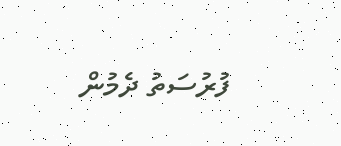ފުރުސަތު ދެމުން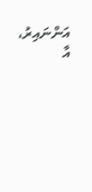އަންނައިރު، އާ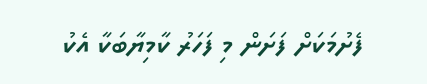ފެށުމަކަށް ފަށަން މި ފަހަރު ކާމިޔާބަކާ އެކު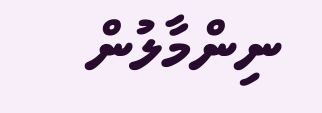ނިންމާލުން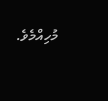މުހިއްމެވެ.